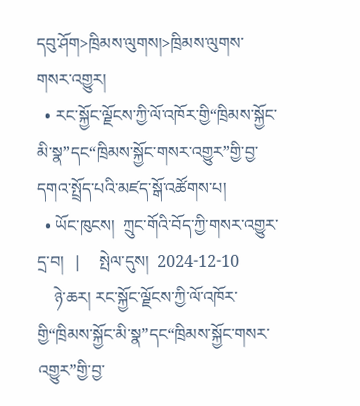དབུ་ཤོག>ཁྲིམས་ལུགས།>ཁྲིམས་ལུགས་གསར་འགྱུར།
  • རང་སྐྱོང་ལྗོངས་ཀྱི་ལོ་འཁོར་གྱི“ཁྲིམས་སྐྱོང་མི་སྣ”དང“ཁྲིམས་སྐྱོང་གསར་འགྱུར”གྱི་བྱ་དགའ་སྤྲོད་པའི་མཛད་སྒོ་འཚོགས་པ།
  • ཡོང་ཁུངས།  ཀྲུང་གོའི་བོད་ཀྱི་གསར་འགྱུར་དྲ་བ།   |     སྤེལ་དུས།  2024-12-10
    ཉེ་ཆར། རང་སྐྱོང་ལྗོངས་ཀྱི་ལོ་འཁོར་གྱི“ཁྲིམས་སྐྱོང་མི་སྣ”དང“ཁྲིམས་སྐྱོང་གསར་འགྱུར”གྱི་བྱ་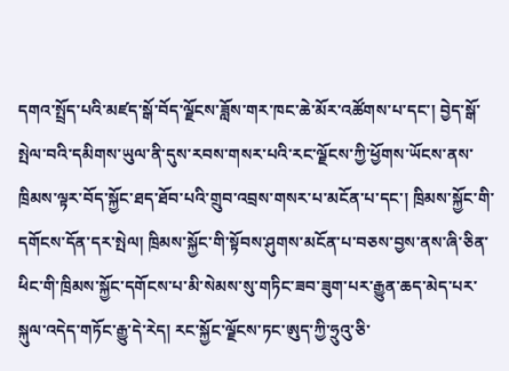དགའ་སྤྲོད་པའི་མཛད་སྒོ་བོད་ལྗོངས་ཟློས་གར་ཁང་ཆེ་མོར་འཚོགས་པ་དང་། བྱེད་སྒོ་སྤེལ་བའི་དམིགས་ཡུལ་ནི་དུས་རབས་གསར་པའི་རང་ལྗོངས་ཀྱི་ཕྱོགས་ཡོངས་ནས་ཁྲིམས་ལྟར་བོད་སྐྱོང་ཐད་ཐོབ་པའི་གྲུབ་འབྲས་གསར་པ་མངོན་པ་དང་། ཁྲིམས་སྐྱོང་གི་དགོངས་དོན་དར་སྤེལ། ཁྲིམས་སྐྱོང་གི་སྟོབས་ཤུགས་མངོན་པ་བཅས་བྱས་ནས་ཞི་ཅིན་ཕིང་གི་ཁྲིམས་སྐྱོང་དགོངས་པ་མི་སེམས་སུ་གཏིང་ཟབ་ཟུག་པར་རྒྱུན་ཆད་མེད་པར་སྐུལ་འདེད་གཏོང་རྒྱུ་དེ་རེད། རང་སྐྱོང་ལྗོངས་ཏང་ཨུད་ཀྱི་ཧྲུའུ་ཅི་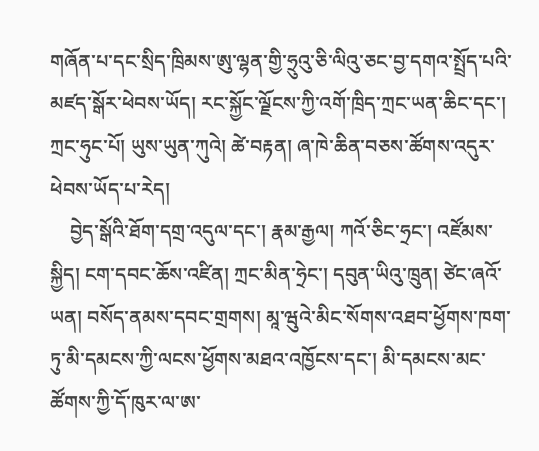གཞོན་པ་དང་སྲིད་ཁྲིམས་ཨུ་ལྷན་གྱི་ཧྲུའུ་ཅི་ལིའུ་ཅང་བྱ་དགའ་སྤྲོད་པའི་མཛད་སྒོར་ཕེབས་ཡོད། རང་སྐྱོང་ལྗོངས་ཀྱི་འགོ་ཁྲིད་ཀྲང་ཡན་ཆིང་དང་། ཀྲང་ཧུང་པོ། ཡུས་ཡུན་ཀུའེ། ཚེ་བརྟན། ཞ་ཁེ་ཆིན་བཅས་ཚོགས་འདུར་ཕེབས་ཡོད་པ་རེད།
    བྱེད་སྒོའི་ཐོག་དགྲ་འདུལ་དང་། རྣམ་རྒྱལ། ཀའོ་ཅིང་ཧྲང་། འཛོམས་སྐྱིད། ངག་དབང་ཆོས་འཛིན། ཀྲང་མིན་ཧྲེང་། དབུན་ཡིའུ་ཁྲུན། ཙེང་ཞའོ་ཡན། བསོད་ནམས་དབང་གྲགས། མཱ་ཝུའེ་མིང་སོགས་འཐབ་ཕྱོགས་ཁག་ཏུ་མི་དམངས་ཀྱི་ལངས་ཕྱོགས་མཐའ་འཁྱོངས་དང་། མི་དམངས་མང་ཚོགས་ཀྱི་དོ་ཁུར་ལ་ཨ་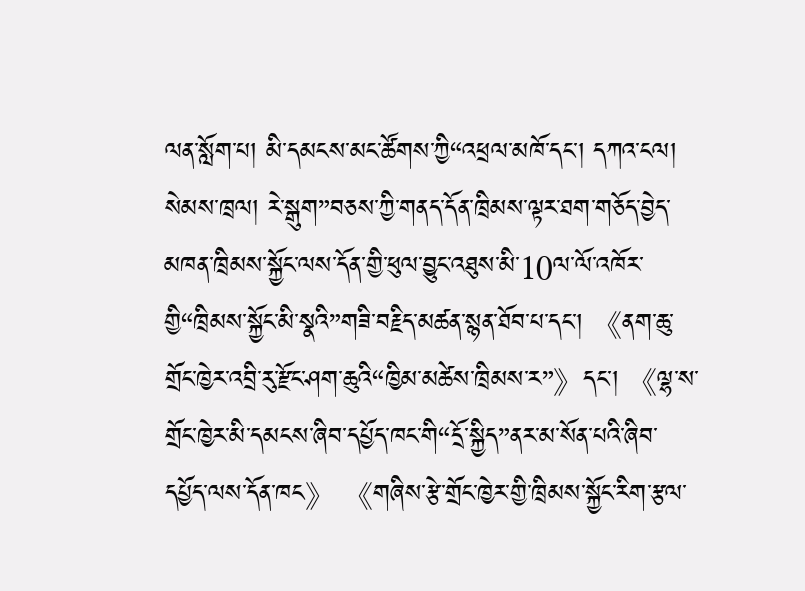ལན་སློག་པ། མི་དམངས་མང་ཚོགས་ཀྱི“འཕྲལ་མཁོ་དང་། དཀའ་ངལ། སེམས་ཁྲལ། རེ་སྒུག”བཅས་ཀྱི་གནད་དོན་ཁྲིམས་ལྟར་ཐག་གཅོད་བྱེད་མཁན་ཁྲིམས་སྐྱོང་ལས་དོན་གྱི་ཕུལ་བྱུང་འཐུས་མི་10ལ་ལོ་འཁོར་གྱི“ཁྲིམས་སྐྱོང་མི་སྣའི”གཟི་བརྗིད་མཚན་སྙན་ཐོབ་པ་དང་། 《ནག་ཆུ་གྲོང་ཁྱེར་འབྲི་རུ་རྫོང་ཤག་ཆུའི“ཁྱིམ་མཚེས་ཁྲིམས་ར”》དང་། 《ལྷ་ས་གྲོང་ཁྱེར་མི་དམངས་ཞིབ་དཔྱོད་ཁང་གི“དྲོ་སྐྱིད”ནར་མ་སོན་པའི་ཞིབ་དཔྱོད་ལས་དོན་ཁང》 《གཞིས་རྩེ་གྲོང་ཁྱེར་གྱི་ཁྲིམས་སྐྱོང་རིག་རྩལ་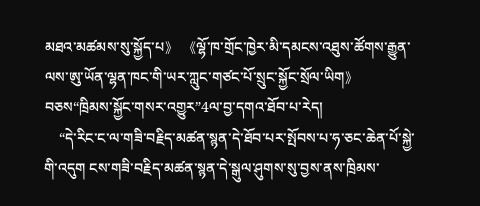མཐའ་མཚམས་སུ་སྐྱོད་པ》 《ལྷོ་ཁ་གྲོང་ཁྱེར་མི་དམངས་འཐུས་ཚོགས་རྒྱུན་ལས་ཨུ་ཡོན་ལྷན་ཁང་གི་ཡར་ཀླུང་གཙང་པོ་སྲུང་སྐྱོང་སྲོལ་ཡིག》བཅས“ཁྲིམས་སྐྱོང་གསར་འགྱུར”4ལ་བྱ་དགའ་ཐོབ་པ་རེད།
    “དེ་རིང་ང་ལ་གཟི་བརྗིད་མཚན་སྙན་དེ་ཐོབ་པར་སྤོབས་པ་ཧ་ཅང་ཆེན་པོ་སྐྱེ་གི་འདུག ངས་གཟི་བརྗིད་མཚན་སྙན་དེ་སྒུལ་ཤུགས་སུ་བྱས་ནས་ཁྲིམས་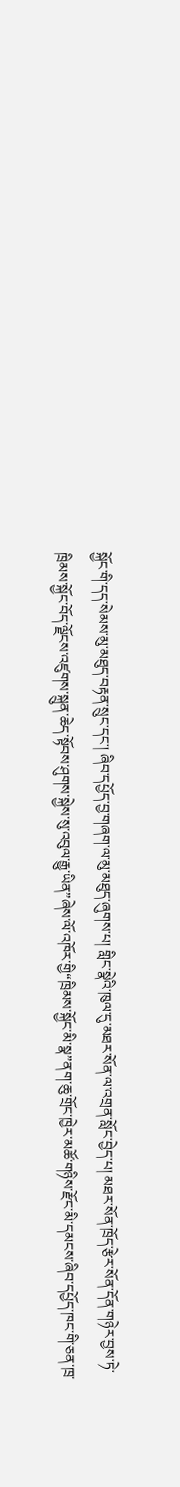སྐྱོང་གི་དད་སེམས་མུ་མཐུད་བརྟན་སྲུང་དང་། ཞིབ་དཔྱོད་བྱ་གཞག་ལ་མུ་མཐུད་ཞུགས་པ། གླིང་སྣེའི་ཁུལ་དུ་མཐར་སོན་ལ་འགྲན་སློང་བྱེད་པ། མཐར་སོན་ཁྲོད་རྩེར་སོན་དོན་གཉེར་བྱས་ཏེ་ཁྲིམས་སྐྱོང་བོད་ལྗོངས་འཛུགས་སྐྲུན་ཆེད་སྟོབས་ཤུགས་སྐྱེས་སུ་འབུལ་རྒྱུ་ཡིན”ཞེས་ལོ་འཁོར་གྱི“ཁྲིམས་སྐྱོང་མི་སྣ”ནག་ཆུ་གྲོང་ཁྱེར་མཚོ་གཉིས་རྫོང་མི་དམངས་ཞིབ་དཔྱོད་ཁང་གི་ཅན་ཁྲ་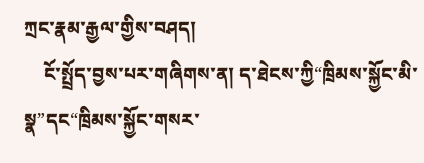ཀྲང་རྣམ་རྒྱལ་གྱིས་བཤད།
    ངོ་སྤྲོད་བྱས་པར་གཞིགས་ན། ད་ཐེངས་ཀྱི“ཁྲིམས་སྐྱོང་མི་སྣ”དང“ཁྲིམས་སྐྱོང་གསར་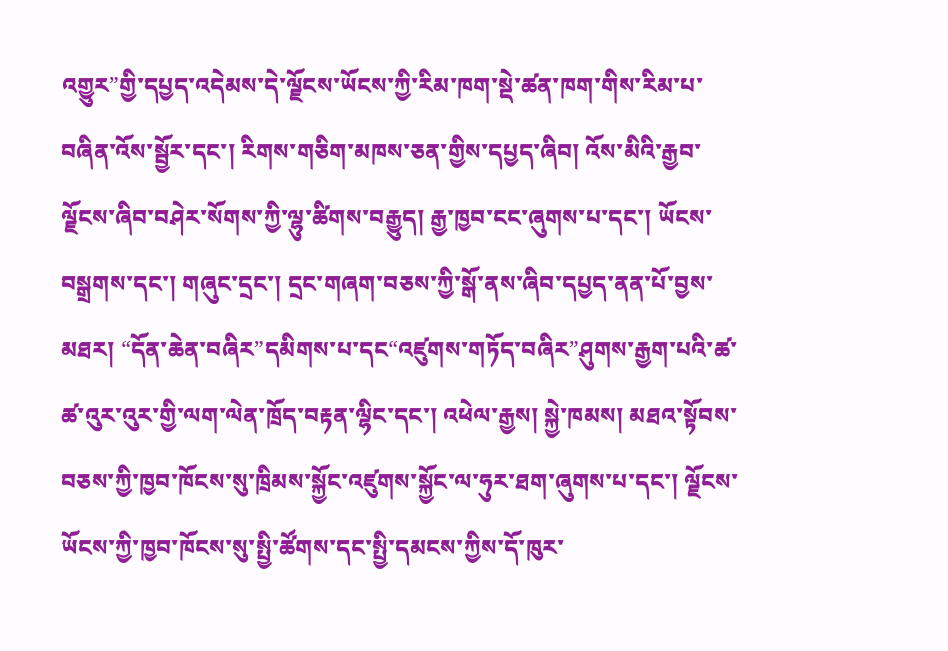འགྱུར”གྱི་དཔྱད་འདེམས་དེ་ལྗོངས་ཡོངས་ཀྱི་རིམ་ཁག་སྡེ་ཚན་ཁག་གིས་རིམ་པ་བཞིན་འོས་སྦྱོར་དང་། རིགས་གཅིག་མཁས་ཅན་གྱིས་དཔྱད་ཞིབ། འོས་མིའི་རྒྱབ་ལྗོངས་ཞིབ་བཤེར་སོགས་ཀྱི་ལྷུ་ཚིགས་བརྒྱུད། རྒྱ་ཁྱབ་ངང་ཞུགས་པ་དང་། ཡོངས་བསྒྲགས་དང་། གཞུང་དྲང་། དྲང་གཞག་བཅས་ཀྱི་སྒོ་ནས་ཞིབ་དཔྱད་ནན་པོ་བྱས་མཐར། “དོན་ཆེན་བཞིར”དམིགས་པ་དང“འཛུགས་གཏོད་བཞིར”ཤུགས་རྒྱག་པའི་ཚ་ཚ་འུར་འུར་གྱི་ལག་ལེན་ཁྲོད་བརྟན་ལྷིང་དང་། འཕེལ་རྒྱས། སྐྱེ་ཁམས། མཐའ་སྟོབས་བཅས་ཀྱི་ཁྱབ་ཁོངས་སུ་ཁྲིམས་སྐྱོང་འཛུགས་སྐྱོང་ལ་ཧུར་ཐག་ཞུགས་པ་དང་། ལྗོངས་ཡོངས་ཀྱི་ཁྱབ་ཁོངས་སུ་སྤྱི་ཚོགས་དང་སྤྱི་དམངས་ཀྱིས་དོ་ཁུར་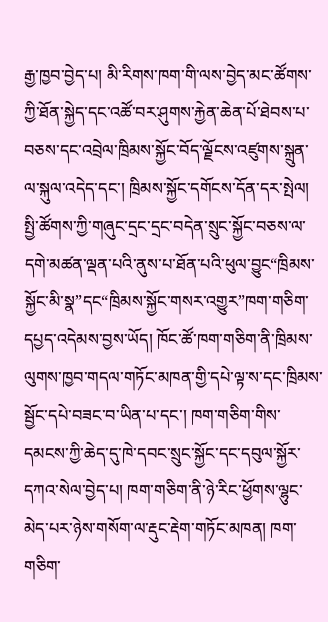རྒྱ་ཁྱབ་བྱེད་པ། མི་རིགས་ཁག་གི་ལས་བྱེད་མང་ཚོགས་ཀྱི་ཐོན་སྐྱེད་དང་འཚོ་བར་ཤུགས་རྐྱེན་ཆེན་པོ་ཐེབས་པ་བཅས་དང་འབྲེལ་ཁྲིམས་སྐྱོང་བོད་ལྗོངས་འཛུགས་སྐྲུན་ལ་སྐུལ་འདེད་དང་། ཁྲིམས་སྐྱོང་དགོངས་དོན་དར་སྤེལ། སྤྱི་ཚོགས་ཀྱི་གཞུང་དྲང་དྲང་བདེན་སྲུང་སྐྱོང་བཅས་ལ་དགེ་མཚན་ལྡན་པའི་ནུས་པ་ཐོན་པའི་ཕུལ་བྱུང“ཁྲིམས་སྐྱོང་མི་སྣ”དང“ཁྲིམས་སྐྱོང་གསར་འགྱུར”ཁག་གཅིག་དཔྱད་འདེམས་བྱས་ཡོད། ཁོང་ཚོ་ཁག་གཅིག་ནི་ཁྲིམས་ལུགས་ཁྱབ་གདལ་གཏོང་མཁན་གྱི་དཔེ་ལྟ་ས་དང་ཁྲིམས་སྦྱོང་དཔེ་བཟང་བ་ཡིན་པ་དང་། ཁག་གཅིག་གིས་དམངས་ཀྱི་ཆེད་དུ་ཁེ་དབང་སྲུང་སྐྱོང་དང་དབུལ་སྐྱོར་དཀའ་སེལ་བྱེད་པ། ཁག་གཅིག་ནི་ཉེ་རིང་ཕྱོགས་ལྷུང་མེད་པར་ཉེས་གསོག་ལ་རྡུང་རྡེག་གཏོང་མཁན། ཁག་གཅིག་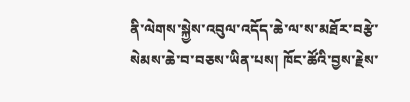ནི་ལེགས་སྐྱེས་འབུལ་འདོད་ཆེ་ལ་ས་མཐོར་བརྩེ་སེམས་ཆེ་བ་བཅས་ཡིན་པས། ཁོང་ཚོའི་བྱས་རྗེས་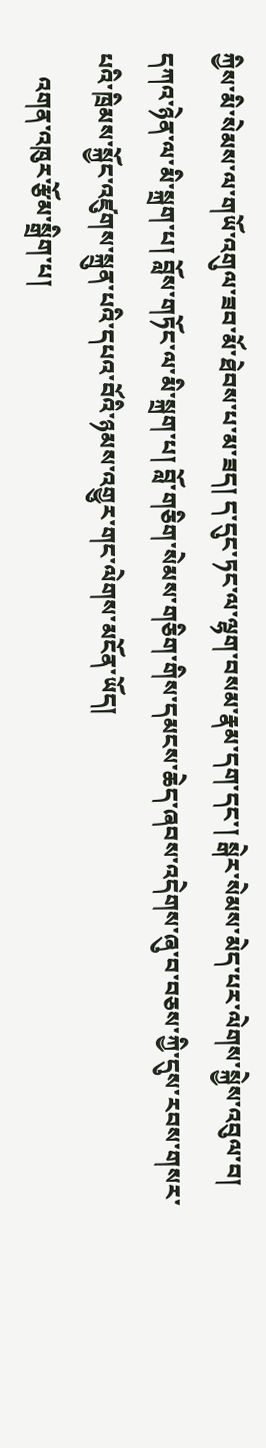ཀྱིས་མི་སེམས་ལ་གཡོ་འགུལ་ཟབ་མོ་ཐེབས་པ་མ་ཟད། ད་དུང་ཏང་ལ་ལྷག་བསམ་རྣམ་དག་དང་། སྒེར་སེམས་མེད་པར་ལེགས་སྐྱེས་འབུལ་བ། དཀའ་ཉེན་ལ་མི་སྐྲག་པ། བློས་གཏོང་ལ་མི་སྐྲག་པ། བློ་གཅིག་སེམས་གཅིག་གིས་དམངས་ཆེད་ཞབས་འདེགས་ཞུ་བ་བཅས་ཀྱི་དུས་རབས་གསར་པའི་ཁྲིམས་སྐྱོང་འཛུགས་སྐྲུན་པའི་དཔའ་བོའི་ཉམས་འགྱུར་གང་ལེགས་མངོན་ཡོད།
    འགན་འཁུར་རྩོམ་སྒྲིག་པ།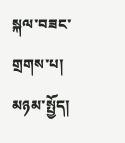སྐལ་བཟང་གྲགས་པ།
མཉམ་སྤྱོད།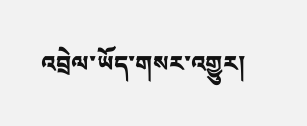འབྲེལ་ཡོད་གསར་འགྱུར།